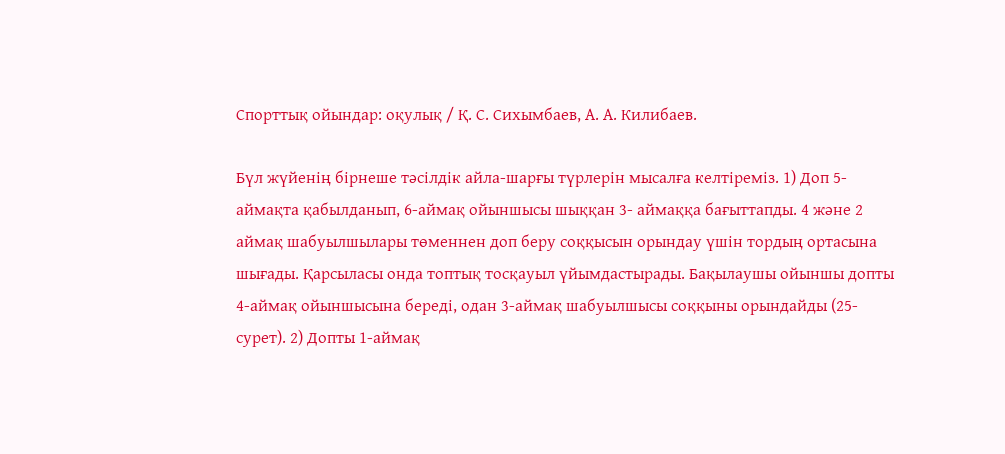Спорттық ойындар: оқулық / Қ. С. Сихымбаев, А. А. Килибаев.

Бүл жүйенің бірнеше тәсілдік айла-шарғы түрлерін мысалға келтіреміз. 1) Доп 5-аймақта қабылданып, 6-аймақ ойыншысы шыққан 3- аймаққа бағыттапды. 4 және 2 аймақ шабуылшылары төменнен доп беру соққысын орындау үшін тордың ортасына шығады. Қарсыласы онда топтық тосқауыл үйымдастырады. Бақылаушы ойыншы допты 4-аймақ ойыншысына береді, одан 3-аймақ шабуылшысы соққыны орындайды (25-сурет). 2) Допты 1-аймақ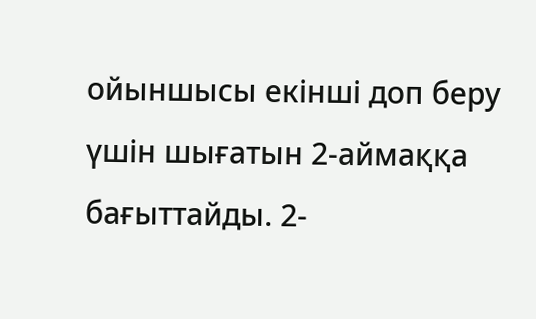ойыншысы екінші доп беру үшін шығатын 2-аймаққа бағыттайды. 2-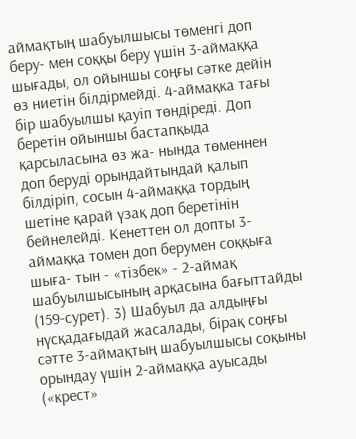аймақтың шабуылшысы төменгі доп беру- мен соққы беру үшін 3-аймаққа шығады, ол ойыншы соңғы сәтке дейін өз ниетін білдірмейді. 4-аймақка тағы бір шабуылшы қауіп төндіреді. Доп беретін ойыншы бастапқыда қарсыласына өз жа- нында төменнен доп беруді орындайтындай қалып білдіріп, сосын 4-аймаққа тордың шетіне қарай үзақ доп беретінін бейнелейді. Кенеттен ол допты 3-аймаққа томен доп берумен соққыға шыға- тын - «тізбек» - 2-аймақ шабуылшысының арқасына бағыттайды (159-сурет). 3) Шабуыл да алдыңғы нүсқадағыдай жасалады, бірақ соңғы сәтте 3-аймақтың шабуылшысы соқыны орындау үшін 2-аймаққа ауысады («крест»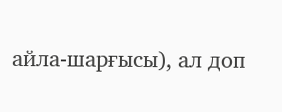айла-шарғысы), ал доп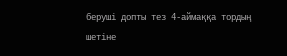беруші допты тез 4-аймаққа тордың шетіне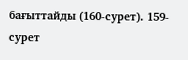бағыттайды (160-сурет). 159-сурет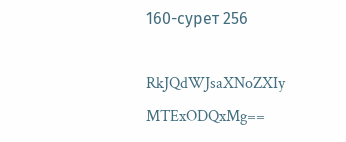160-сурет 256

RkJQdWJsaXNoZXIy MTExODQxMg==